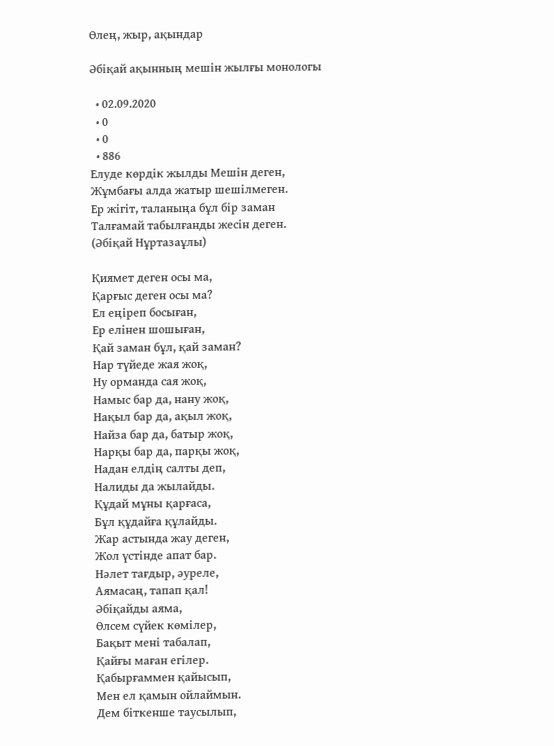Өлең, жыр, ақындар

Әбіқай ақынның мешін жылғы монологы

  • 02.09.2020
  • 0
  • 0
  • 886
Елуде көрдік жылды Мешін деген,
Жұмбағы алда жатыр шешілмеген.
Ер жігіт, таланыңа бұл бір заман
Талғамай табылғанды жесін деген.
(Әбіқай Нұртазаұлы)

Қиямет деген осы ма,
Қарғыс деген осы ма?
Ел еңіреп босыған,
Ер елінен шошыған,
Қай заман бұл, қай заман?
Нар түйеде жая жоқ,
Ну орманда сая жоқ,
Намыс бар да, нану жоқ,
Нақыл бар да, ақыл жоқ,
Найза бар да, батыр жоқ,
Нарқы бар да, парқы жоқ,
Надан елдің салты деп,
Налиды да жылайды.
Құдай мұны қарғаса,
Бұл құдайға құлайды.
Жар астында жау деген,
Жол үстінде апат бар.
Нәлет тағдыр, әуреле,
Аямасаң, тапап қал!
Әбіқайды аяма,
Өлсем сүйек көмілер,
Бақыт мені табалап,
Қайғы маған егілер.
Қабырғаммен қайысып,
Мен ел қамын ойлаймын.
Дем біткенше таусылып,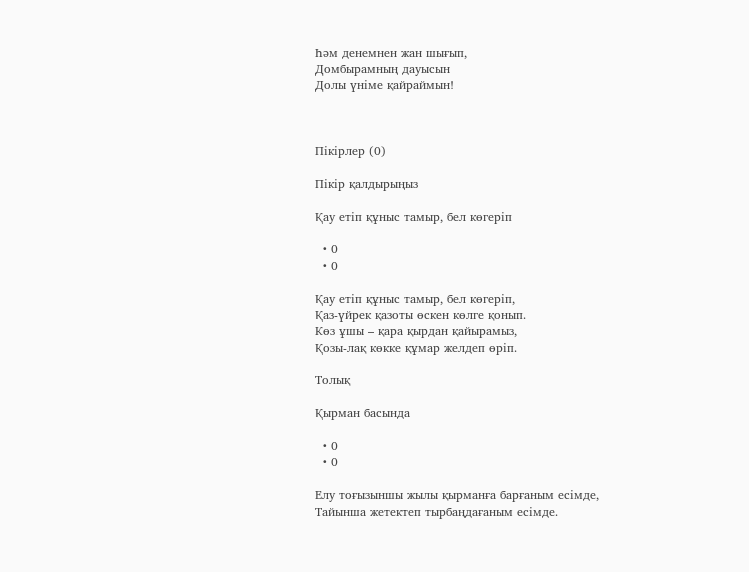Һәм денемнен жан шығып,
Домбырамның дауысын
Долы үніме қайраймын!



Пікірлер (0)

Пікір қалдырыңыз

Қау етіп құныс тамыр, бел көгеріп

  • 0
  • 0

Қау етіп құныс тамыр, бел көгеріп,
Қаз-үйрек қазоты өскен көлге қонып.
Көз ұшы – қара қырдан қайырамыз,
Қозы-лақ көкке құмар желдеп өріп.

Толық

Қырман басында

  • 0
  • 0

Елу тоғызыншы жылы қырманға барғаным есімде,
Тайынша жетектеп тырбаңдағаным есімде.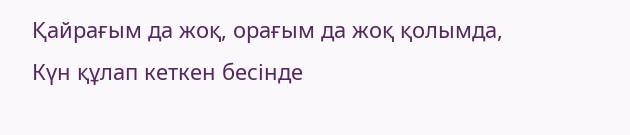Қайрағым да жоқ, орағым да жоқ қолымда,
Күн құлап кеткен бесінде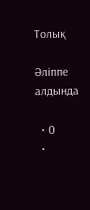Толық

Әліппе алдында

  • 0
  •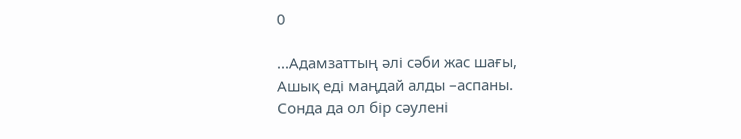0

...Адамзаттың әлі сәби жас шағы,
Ашық еді маңдай алды –аспаны.
Сонда да ол бір сәулені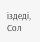іздеді,
Сол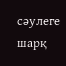сәулеге шарқ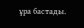ұра бастады.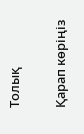Толық

Қарап көріңіз